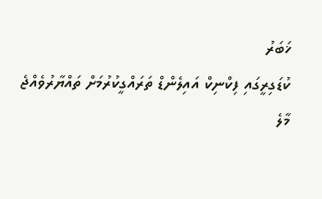ޚަބަރު
ކުޑަގިރީގައި ފިކްނިކް އައިލެންޑް ތަރައްގީކުރުމަށް ތައްޔާރުވެއްޖެ
މާލެ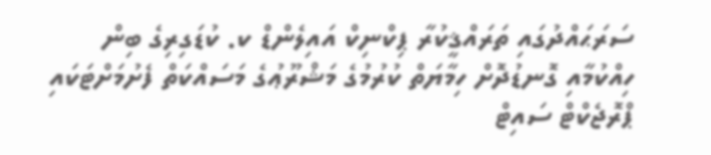ސަރަޙައްދުގައި ތަރައްޤީކުރާ ޕިކްނިކް އައިލެންޑް ކ. ކުޑަގިރިގެ ބިން ހިއްކުމާއި ގޮނޑުދޮށް ހިމާޔަތް ކުރުމުގެ މަޝްރޫޢުގެ މަސައްކަތް ފެށުމަށްޓަކައި ޕްރޮޖެކްޓް ސައިޓް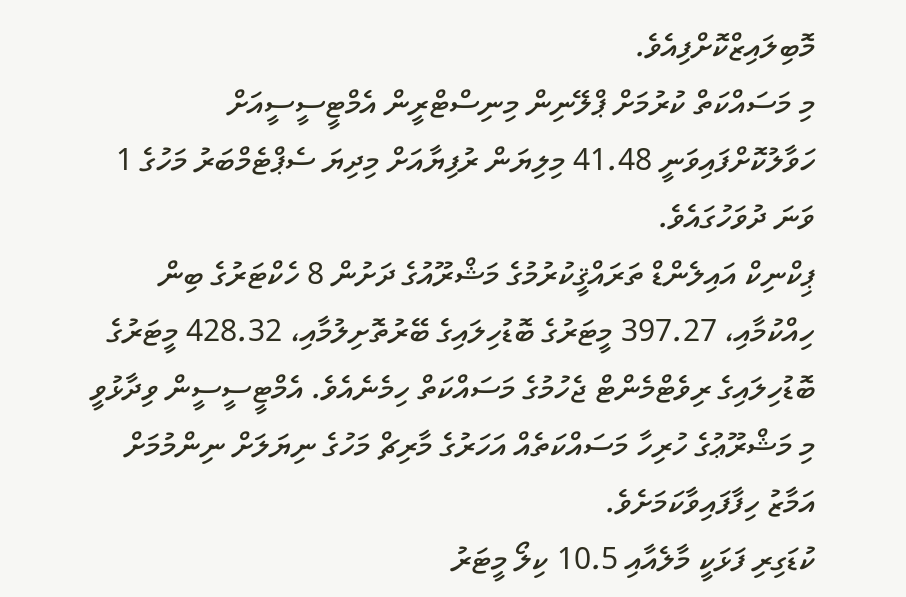މޮބިލައިޒްކޮށްފިއެވެ.
މި މަސައްކަތް ކުރުމަށް ޕްލޭނިން މިނިސްޓްރީން އެމްޓީސީސީއަށް ހަވާލުކޮށްފައިވަނީ 41.48 މިލިޔަން ރުފިޔާއަށް މިދިޔަ ސެޕްޓެމްބަރު މަހުގެ 1 ވަނަ ދުވަހުގައެވެ.
ޕިކްނިކް އައިލެންޑް ތަރައްޤީކުރުމުގެ މަޝްރޫއުގެ ދަށުން 8 ހެކްޓަރުގެ ބިން ހިއްކުމާއި، 397.27 މީޓަރުގެ ބޮޑުހިލައިގެ ބޭރުތޮށިލުމާއި، 428.32 މީޓަރުގެ ބޮޑުހިލައިގެ ރިވެޓްމެންޓް ޖެހުމުގެ މަސައްކަތް ހިމެނެއެވެ. އެމްޓީސީސީން ވިދާޅުވީ މި މަޝްރޫޢުގެ ހުރިހާ މަސައްކަތެއް އަހަރުގެ މާރިޗް މަހުގެ ނިޔަލަށް ނިންމުމަށް އަމާޒު ހިފާފައިވާކަމަށެވެ.
ކުޑަގިރި ފަޅަކީ މާލެއާއި 10.5 ކިލޯ މީޓަރު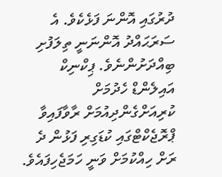ދުރުގައި އޮންނަ ފަޅެކެވެ. އެ ސަރަޙައްދު އޮންނަނީ ތިލަފުށި ބިއްދަށުންނެވެ. ޕިކްނިކް އައިލެންޑް ހެދުމަށް ކުރިއަށްގެންދިއުމަށް ރާވާފައިވާ ޕްރޮޖެކްޓްގައި ކުޑަގިރި ފަޅުން ދެ ރަށް ހިއްކުމަށް ވަނީ ހަމަޖެހިފައެވެ.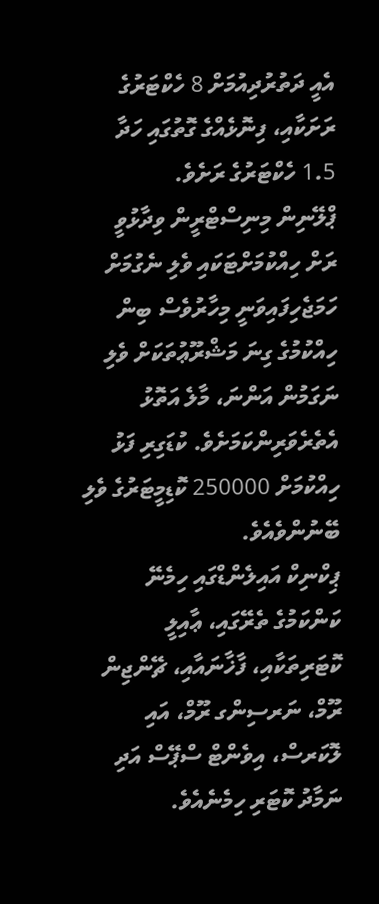އެއީ ދަތުރުދިއުމަށް 8 ހެކްޓަރުގެ ރަށަކާއި، ފިނޮޅެއްގެ ގޮތުގައި ހަދާ 1.5 ހެކްޓަރުގެ ރަށެވެ.
ޕްލޭނިން މިނިސްޓްރީން ވިދާޅުވީ ރަށް ހިއްކުމަށްޓަކައި ވެލި ނެގުމަށް ހަމަޖެހިފައިވަނީ މިހާރުވެސް ބިން ހިއްކުމުގެ ގިނަ މަޝްރޫޢުތަކަށް ވެލި ނަގަމުން އަންނަ، މާލެ އަތޮޅު އެތެރެވަރިންކަމަށެވެ. ކުޑަގިރި ފަޅު ހިއްކުމަށް 250000 ކޮޑިމީޓަރުގެ ވެލި ބޭނުންވެއެވެ.
ޕިކްނިކް އައިލެންޑްގައި ހިމެނޭ ކަންކަމުގެ ތެރޭގައި، ޢާއިލީ ކޮޓަރިތަކާއި، ފާޚާނައާއި، ޗޭންޖިން ރޫމް، ނަރސިންގ ރޫމް، އައި ލޮކަރސް، އިވެންޓް ސްޕޭސް އަދި ނަމާދު ކޮޓަރި ހިމެނެއެވެ.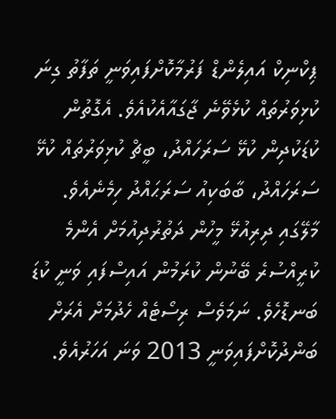ޕިކްނިކް އައިލެންޑް ފަރުމާކޮށްފައިވަނީ ތަފާތު ގިނަ ކުޅިވަރުތައް ކުޅެވޭނެ ޖާގައާއެކުއެވެ. އެގޮތުން ކުޑަކުދިން ކުޅޭ ސަރަހައްދު، ބީޗް ކުޅިވަރުތައް ކުޅޭ ސަރަހައްދު، ބާބަކިއު ސަރަޙައްދު ހިމެނެއެވެ.
މާލޭގައި ދިރިއުޅޭ މީހުން ދަތުރުދިއުމަށް އެންމެ ކުރީއްސުރެ ބޭނުން ކުރަމުން އައިސްފައި ވަނީ ކުޑަ ބަނޑޮހެވެ. ނަމަވެސް ރިސޯޓެއް ހެދުމަށް އެރަށް ބަންދުކޮށްފައިވަނީ 2013 ވަނަ އަހަރުއެވެ.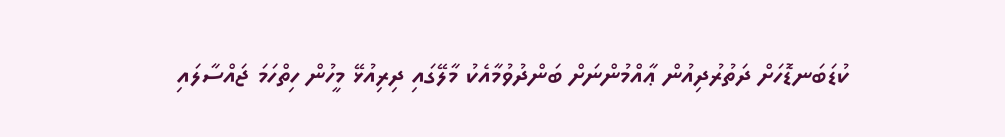ކުޑަބަނޑޮހަށް ދަތުރުދިއުން ޢާއްމުންނަށް ބަންދުވުމާއެކު މާލޭގައި ދިރިއުޅޭ މީހުން ހިތްހަމަ ޖައްސާލައި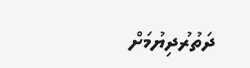ދަތުރުދިޔުމަށް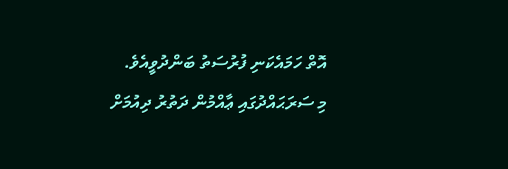އޮތް ހަމައެކަނި ފުރުސަތު ބަންދުވީއެވެ.
މި ސަރަޙައްދުގައި ޢާއްމުން ދަތުރު ދިއުމަށް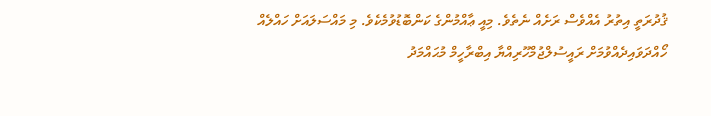ޤުދުރަތީ އިތުރު އެއްވެސް ރަށެއް ނެތެވެ. މިއީ ޢާއްމުންގެ ކަންބޮޑުވުމެކެވެ. މި މައްސަލައަށް ހައްލެއް ހޯއްދަވައިދެއްވުމަށް ރައީސުލްޖުމްހޫރިއްޔާ އިބްރާހީމް މުޙައްމަދު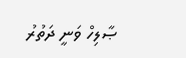ޞާލިހް ވަނީ ދަތުރު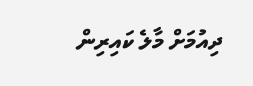ދިއުމަށް މާލެ ކައިރިން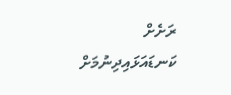ރަށެށް ކަނޑައަޅައިދިނުމަށް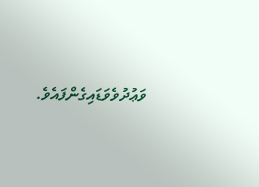ވަޢުދުވެވަޑައިގެންފައެވެ.